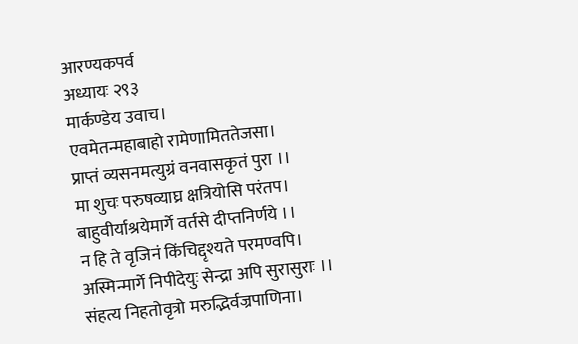आरण्यकपर्व
अध्यायः २९३
मार्कण्डेय उवाच।
एवमेतन्महाबाहो रामेणामिततेजसा।
प्राप्तं व्यसनमत्युग्रं वनवासकृतं पुरा ।।
मा शुचः परुषव्याघ्र क्षत्रियोसि परंतप।
बाहुवीर्याश्रयेमार्गे वर्तसे दीप्तनिर्णये ।।
न हि ते वृजिनं किंचिद्दृश्यते परमण्वपि।
अस्मिन्मार्गे निपीदेयुः सेन्द्रा अपि सुरासुराः ।।
संहत्य निहतोवृत्रो मरुद्भिर्वज्रपाणिना।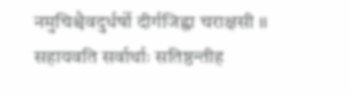नमुचिश्चैवदुर्धर्षो दीर्गजिह्वा चराक्षसी ।।
सहायवति सर्वार्थाः सतिष्ठन्तीह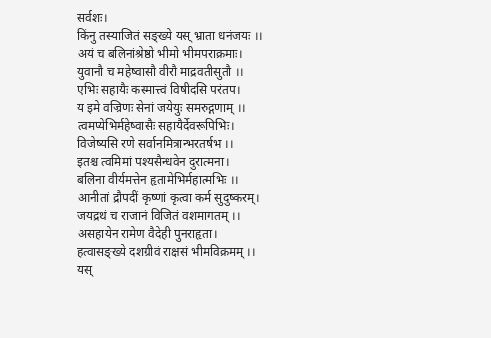सर्वशः।
किंनु तस्याजितं सङ्ख्ये यस् भ्राता धनंजयः ।।
अयं च बलिनांश्रेष्ठो भीमो भीमपराक्रमाः।
युवानौ च महेष्वासौ वीरौ माद्रवतीसुतौ ।।
एभिः सहायैः कस्मात्त्वं विषीदसि परंतप।
य इमे वज्रिणः सेनां जयेयुः समरुद्गणाम् ।।
त्वमप्येभिर्महेष्वासैः सहायैर्देवरूपिभिः।
विजेष्यसि रणे सर्वानमित्रान्भरतर्षभ ।।
इतश्च त्वमिमां पश्यसैन्धवेन दुरात्मना।
बलिना वीर्यमत्तेन हृतामेभिर्महात्मभिः ।।
आनीतां द्रौपदीं कृष्णां कृत्वा कर्म सुदुष्करम्।
जयद्रथं च राजानं विजितं वशमागतम् ।।
असहायेन रामेण वैदेही पुनराहृता।
हत्वासङ्ख्ये दशग्रीवं राक्षसं भीमविक्रमम् ।।
यस्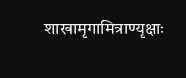शाखामृगामित्राण्यृक्षाः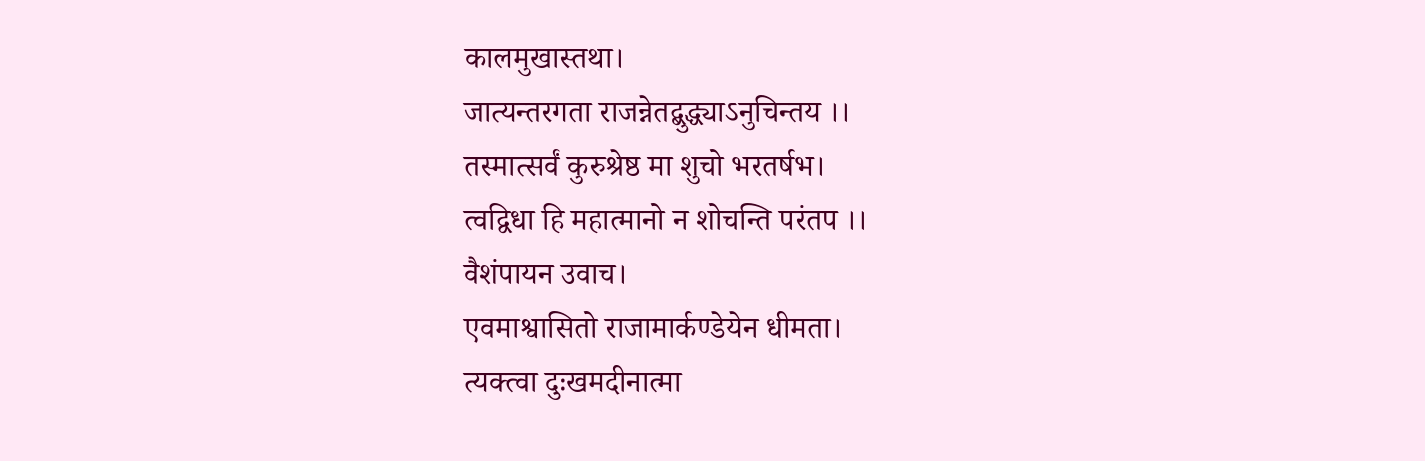कालमुखास्तथा।
जात्यन्तरगता राजन्नेतद्बुद्ध्याऽनुचिन्तय ।।
तस्मात्सर्वं कुरुश्रेष्ठ मा शुचो भरतर्षभ।
त्वद्विधा हि महात्मानो न शोचन्ति परंतप ।।
वैशंपायन उवाच।
एवमाश्वासितो राजामार्कण्डेयेन धीमता।
त्यक्त्वा दुःखमदीनात्मा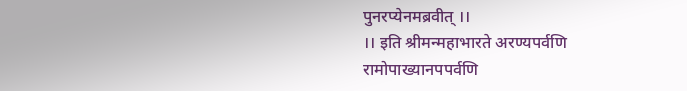पुनरप्येनमब्रवीत् ।।
।। इति श्रीमन्महाभारते अरण्यपर्वणि
रामोपाख्यानपपर्वणि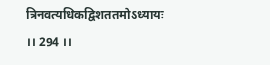त्रिनवत्यधिकद्विशततमोऽध्यायः ।। 294 ।।